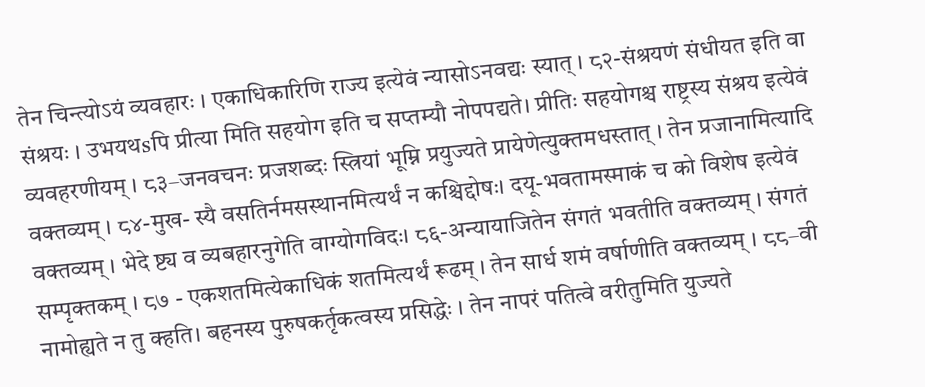तेन चिन्त्योऽयं व्यवहारः । एकाधिकारिणि राज्य इत्येवं न्यासोऽनवद्यः स्यात् । ८२-संश्रयणं संधीयत इति वा संश्रयः । उभयथsपि प्रीत्या मिति सहयोग इति च सप्तम्यौ नोपपद्यते। प्रीतिः सहयोगश्च राष्ट्रस्य संश्रय इत्येवं व्यवहरणीयम् । ८३–जनवचनः प्रजशब्दः स्त्रियां भूम्नि प्रयुज्यते प्रायेणेत्युक्तमधस्तात् । तेन प्रजानामित्यादि वक्तव्यम् । ८४-मुख- स्यै वसतिर्नमसस्थानमित्यर्थं न कश्चिद्दोषः। दयू-भवतामस्माकं च को विशेष इत्येवं वक्तव्यम् । भेदे ष्ट्य व व्यबहारनुगेति वाग्योगविदः। ८६-अन्यायाजितेन संगतं भवतीति वक्तव्यम् । संगतं सम्पृक्तकम् । ८७ - एकशतमित्येकाधिकं शतमित्यर्थं रूढम् । तेन सार्ध शमं वर्षाणीति वक्तव्यम् । ८८–वी नामोह्यते न तु क्हति। बहनस्य पुरुषकर्तृकत्वस्य प्रसिद्धेः । तेन नापरं पतित्वे वरीतुमिति युज्यते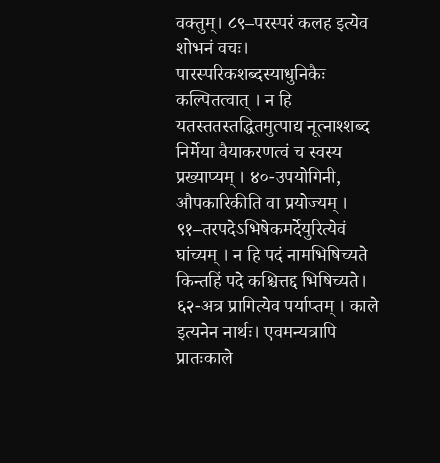वक्तुम्। ८९–परस्परं कलह इत्येव शोभनं वचः। पारस्परिकशब्दस्याधुनिकैः कल्पितत्वात् । न हि यतस्ततस्तद्धितमुत्पाद्य नूत्नाश्शब्द निर्मेया वैयाकरणत्वं च स्वस्य प्रख्याप्यम् । ४०-उपयोगिनी, औपकारिकीति वा प्रयोज्यम् । ९१–तरपदेऽभिषेकमर्देयुरित्येवं घांच्यम् । न हि पदं नामभिषिच्यते किन्तहिं पदे कश्चित्तद्द भिषिच्यते। ६२-अत्र प्रागित्येव पर्याप्तम् । काले इत्यनेन नार्थः। एवमन्यत्रापि प्रातःकाले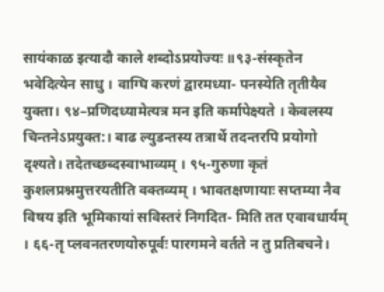सायंकाळ इत्यादौ काले शब्दोऽप्रयोज्यः ॥९३-संस्कृतेन भवेदित्येन साधु । वाग्घि करणं द्वारमध्या- पनस्येति तृतीयैव युक्ता। ९४–प्रणिदध्यामेत्यत्र मन इति कर्मापेक्ष्यते । केवलस्य चिन्तनेऽप्रयुक्त:। बाढ ल्युडन्तस्य तत्रार्थे तदन्तरपि प्रयोगो दृश्यते। तदेतच्छब्दस्वाभाव्यम् । ९५-गुरुणा कृतं कुशलप्रश्नमुत्तरयतीति वक्तव्यम् । भावतक्षणायाः सप्तम्या नैव विषय इति भूमिकायां सविस्तरं निगदित- मिति तत एवावधार्यम् । ६६-तृ प्लवनतरणयोरुपूर्वः पारगमने वर्तते न तु प्रतिबचने।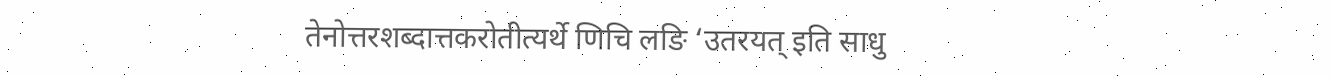तेनोत्तरशब्दात्तकरोतीत्यर्थे णिचि लङि ‘उतरयत् इति साधु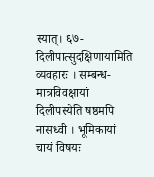स्यात्। ६७-दिलीपात्सुदक्षिणायामिति व्यवहारः । सम्बन्ध- मात्रविवक्षायां दिलीपस्येति षष्ठमपि नासध्वी । भूमिकायां चायं विषयः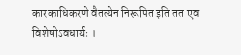कारकाधिकरणे वैतत्येन निरूपित इति तत एव विशेषोऽवधार्यः ।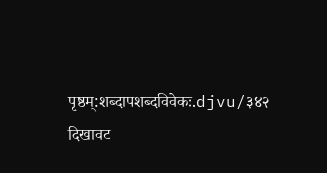पृष्ठम्:शब्दापशब्दविवेकः.djvu/३४२
दिखावट